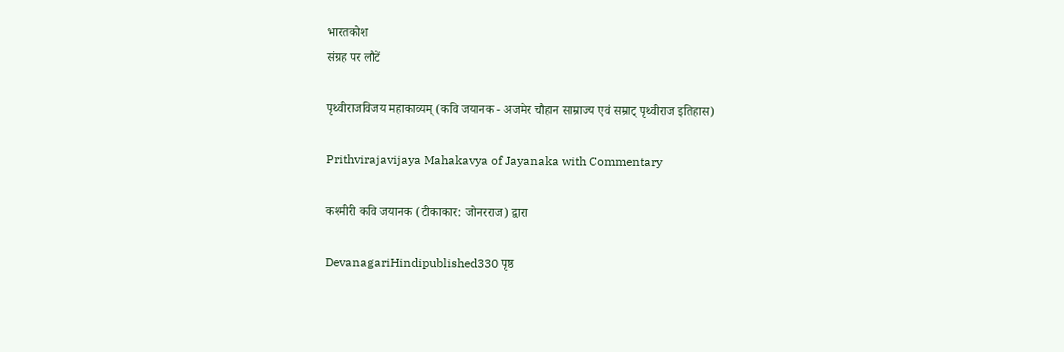भारतकोश
संग्रह पर लौटें

पृथ्वीराजविजय महाकाव्यम् (कवि जयानक - अजमेर चौहान साम्राज्य एवं सम्राट् पृथ्वीराज इतिहास)

Prithvirajavijaya Mahakavya of Jayanaka with Commentary

कश्मीरी कवि जयानक (टीकाकार: जोनरराज) द्वारा

DevanagariHindipublished330 पृष्ठ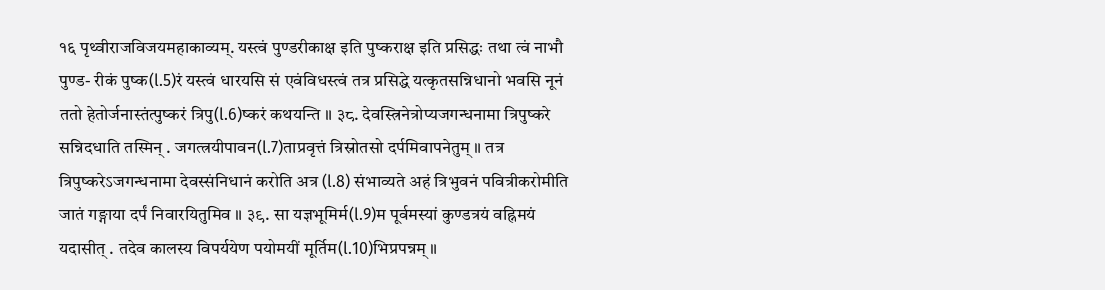१६ पृथ्वीराजविजयमहाकाव्यम्. यस्त्वं पुण्डरीकाक्ष इति पुष्कराक्ष इति प्रसिद्धः तथा त्वं नाभौ पुण्ड- रीकं पुष्क(l.5)रं यस्त्वं धारयसि सं एवंविधस्त्वं तत्र प्रसिद्धे यत्कृतसन्निधानो भवसि नूनं ततो हेतोर्जनास्तंत्पुष्करं त्रिपु(l.6)ष्करं कथयन्ति ॥ ३८. देवस्त्रिनेत्रोप्यजगन्धनामा त्रिपुष्करे सन्निदधाति तस्मिन् . जगत्त्रयीपावन(l.7)ताप्रवृत्तं त्रिस्रोतसो दर्पमिवापनेतुम् ॥ तत्र त्रिपुष्करेऽजगन्धनामा देवस्संनिधानं करोति अत्र (l.8) संभाव्यते अहं त्रिभुवनं पवित्रीकरोमीति जातं गङ्गाया दर्पं निवारयितुमिव ॥ ३९. सा यज्ञभूमिर्म(l.9)म पूर्वमस्यां कुण्डत्रयं वह्निमयं यदासीत् . तदेव कालस्य विपर्ययेण पयोमयीं मूर्तिम(l.10)भिप्रपन्नम् ॥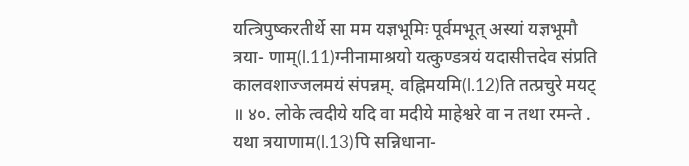यत्त्रिपुष्करतीर्थे सा मम यज्ञभूमिः पूर्वमभूत् अस्यां यज्ञभूमौ त्रया- णाम्(l.11)ग्नीनामाश्रयो यत्कुण्डत्रयं यदासीत्तदेव संप्रति कालवशाज्जलमयं संपन्नम्. वह्निमयमि(l.12)ति तत्प्रचुरे मयट् ॥ ४०. लोके त्वदीये यदि वा मदीये माहेश्वरे वा न तथा रमन्ते . यथा त्रयाणाम(l.13)पि सन्निधाना-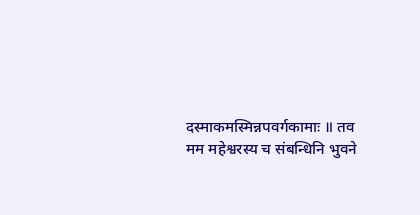दस्माकमस्मिन्नपवर्गकामाः ॥ तव मम महेश्वरस्य च संबन्धिनि भुवने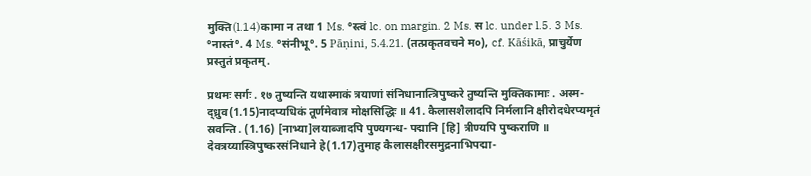मुक्ति(l.14)कामा न तथा 1 Ms. °स्त्वं lc. on margin. 2 Ms. स lc. under l.5. 3 Ms. °नास्तं°. 4 Ms. °संनीभू°. 5 Pāṇini, 5.4.21. (तत्प्रकृतवचने म०), cf. Kāśikā, प्राचुर्येण प्रस्तुतं प्रकृतम्.

प्रथमः सर्गः . १७ तुष्यन्ति यथास्माकं त्रयाणां संनिधानात्त्रिपुष्करे तुष्यन्ति मुक्तिकामाः . अस्म- द्ध्रुव(1.15)नादप्यधिकं तूर्णमेवात्र मोक्षसिद्धिः ॥ 41. कैलासशैलादपि निर्मलानि क्षीरोदधेरप्यमृतं स्रवन्ति . (1.16) [नाभ्या]लयाब्जादपि पुण्यगन्ध- पद्मानि [हि] त्रीण्यपि पुष्कराणि ॥ देवत्रय्यास्त्रिपुष्करसंनिधाने हे(1.17)तुमाह कैलासक्षीरसमुद्रनाभिपद्मा-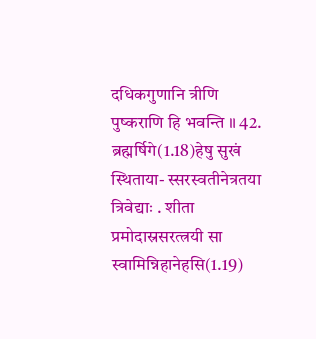दधिकगुणानि त्रीणि पुष्कराणि हि भवन्ति ॥ 42. ब्रह्मर्षिगे(1.18)हेषु सुखं स्थिताया- स्सरस्वतीनेत्रतया त्रिवेद्याः . शीता प्रमोदास्रसरत्त्रयी सा स्वामिन्निहानेहसि(1.19)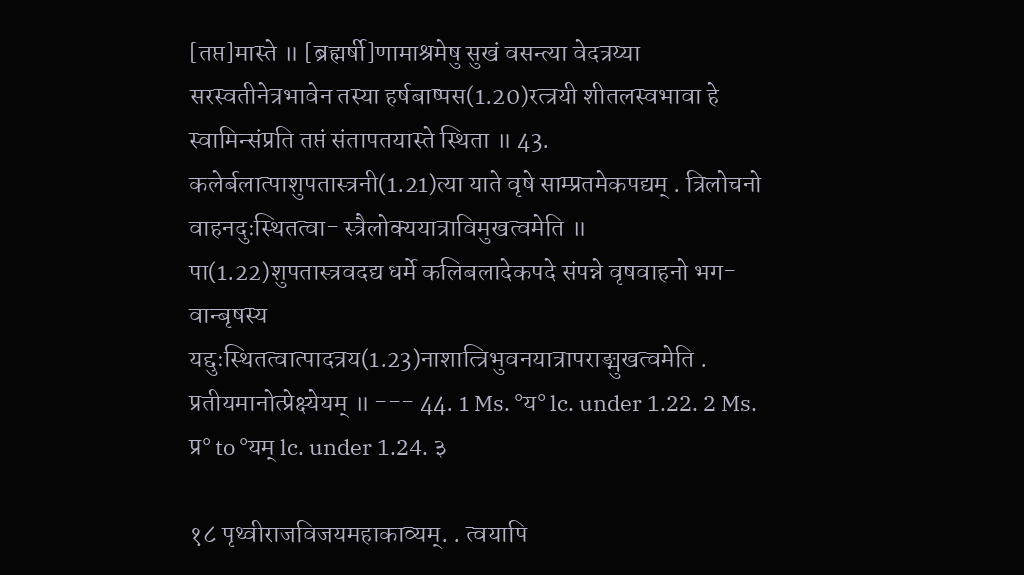[तप्त]मास्ते ॥ [ब्रह्मर्षी]णामाश्रमेषु सुखं वसन्त्या वेदत्रय्या सरस्वतीनेत्रभावेन तस्या हर्षबाष्पस(1.20)रत्त्रयी शीतलस्वभावा हे स्वामिन्संप्रति तप्तं संतापतयास्ते स्थिता ॥ 43. कलेर्बलात्पाशुपतास्त्रनी(1.21)त्या याते वृषे साम्प्रतमेकपद्यम् . त्रिलोचनो वाहनदुःस्थितत्वा- स्त्रैलोक्ययात्राविमुखत्वमेति ॥ पा(1.22)शुपतास्त्रवदद्य धर्मे कलिबलादेकपदे संपन्ने वृषवाहनो भग- वान्बृषस्य यद्दुःस्थितत्वात्पादत्रय(1.23)नाशात्त्रिभुवनयात्रापराङ्मुखत्वमेति . प्रतीयमानोत्प्रेक्ष्येयम् ॥ --- 44. 1 Ms. °य° lc. under 1.22. 2 Ms. प्र° to °यम् lc. under 1.24. ३

१८ पृथ्वीराजविजयमहाकाव्यम्. . त्वयापि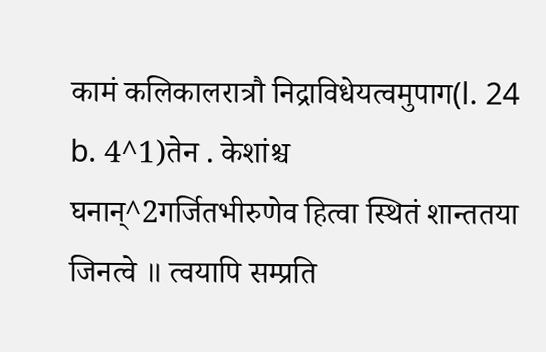कामं कलिकालरात्रौ निद्राविधेयत्वमुपाग(l. 24 b. 4^1)तेन . केशांश्च घनान्^2गर्जितभीरुणेव हित्वा स्थितं शान्ततया जिनत्वे ॥ त्वयापि सम्प्रति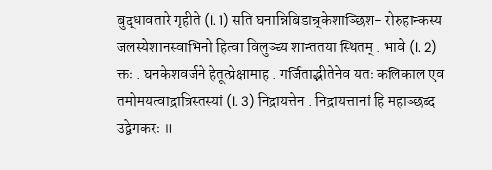बुद्धावतारे गृहीते (l. 1) सति घनान्निबिडान्र्केशाञ्छिश- रोरुहान्कस्य जलस्येशानस्वाभिनो हित्वा विलुञ्च्य शान्ततया स्थितम् . भावे (l. 2) क्तः . घनकेशवर्जने हेतूत्प्रेक्षामाह . गर्जिताद्भीतेनेव यतः कलिकाल एव तमोमयत्वाद्रात्रिस्तस्यां (l. 3) निद्रायत्तेन . निद्रायत्तानां हि महाञ्छब्द उद्वेगकरः ॥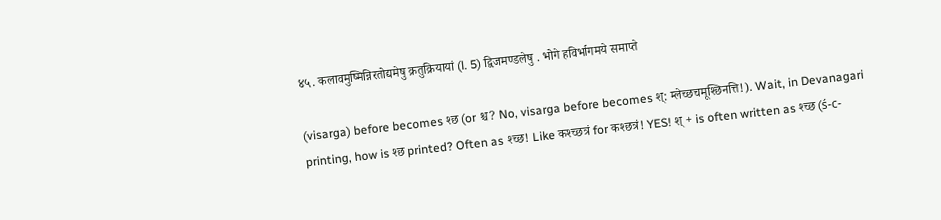४५. कलावमुष्मिन्निरतोद्यमेषु क्रतुक्रियायां (l. 5) द्विजमण्डलेषु . भोगे हविर्भागमये समाप्ते

(visarga) before becomes श्छ (or श्च? No, visarga before becomes श्: म्लेच्छचमूश्छिनत्ति!). Wait, in Devanagari printing, how is श्छ printed? Often as श्च्छ! Like कश्च्छत्रं for कश्छत्रं! YES! श् + is often written as श्च्छ (ś-c-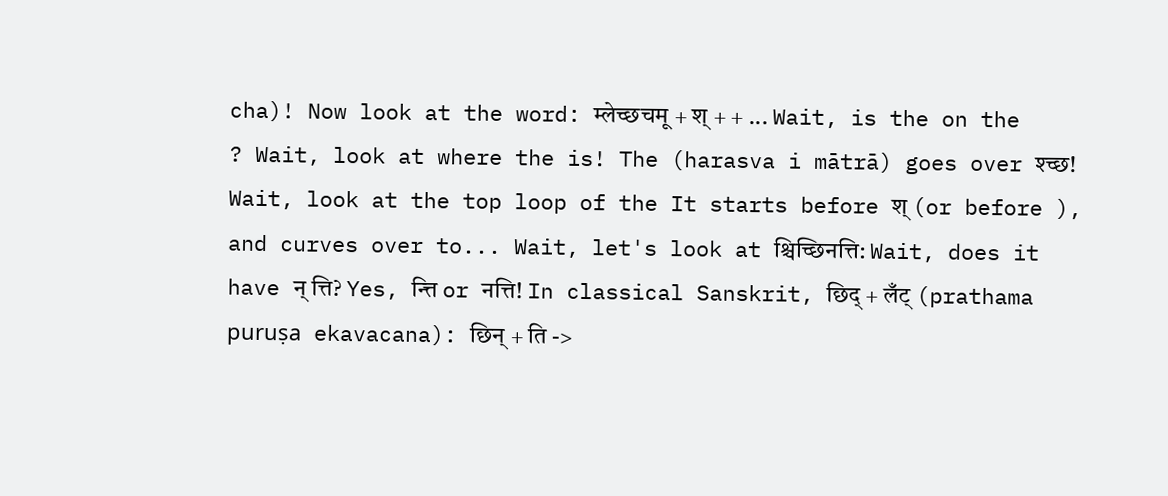cha)! Now look at the word: म्लेच्छचमू + श् + + ... Wait, is the on the ? Wait, look at where the is! The (harasva i mātrā) goes over श्च्छ! Wait, look at the top loop of the It starts before श् (or before ), and curves over to... Wait, let's look at श्चिच्छिनत्ति: Wait, does it have न् त्ति? Yes, न्त्ति or नत्ति! In classical Sanskrit, छिद् + लँट् (prathama puruṣa ekavacana): छिन् + ति ->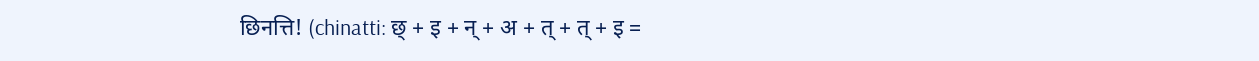छिनत्ति! (chinatti: छ् + इ + न् + अ + त् + त् + इ =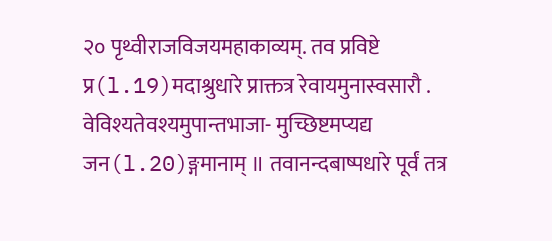२० पृथ्वीराजविजयमहाकाव्यम्. तव प्रविष्टे प्र(l.19)मदाश्रुधारे प्राक्तत्र रेवायमुनास्वसारौ . वेविश्यतेवश्यमुपान्तभाजा- मुच्छिष्टमप्यद्य जन(l.20)ङ्गमानाम् ॥ तवानन्दबाष्पधारे पूर्वं तत्र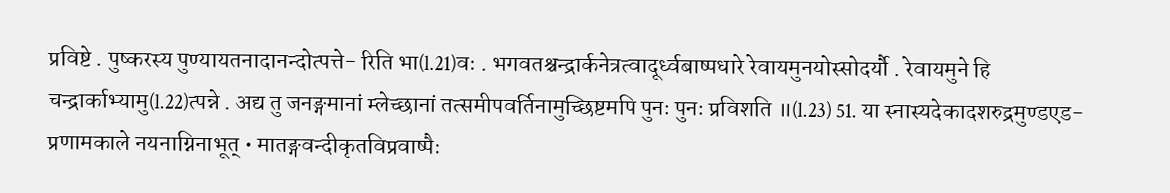प्रविष्टे . पुष्करस्य पुण्यायतनादानन्दोत्पत्ते- रिति भा(l.21)वः . भगवतश्चन्द्रार्कनेत्रत्वादूर्ध्वबाष्पधारे रेवायमुनयोस्सोदर्यौ . रेवायमुने हि चन्द्रार्काभ्यामु(l.22)त्पन्ने . अद्य तु जनङ्गमानां म्लेच्छानां तत्समीपवर्तिनामुच्छिष्टमपि पुनः पुनः प्रविशति ॥(l.23) 51. या स्नास्यदेकादशरुद्रमुण्डएड- प्रणामकाले नयनाग्निनाभूत् • मातङ्गवन्दीकृतविप्रवाष्पैः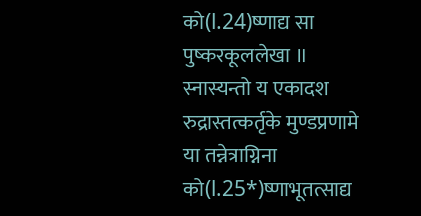को(l.24)ष्णाद्य सा पुष्करकूललेखा ॥ स्नास्यन्तो य एकादश रुद्रास्तत्कर्तृके मुण्डप्रणामे या तन्नेत्राग्निना को(l.25*)ष्णाभूतत्साद्य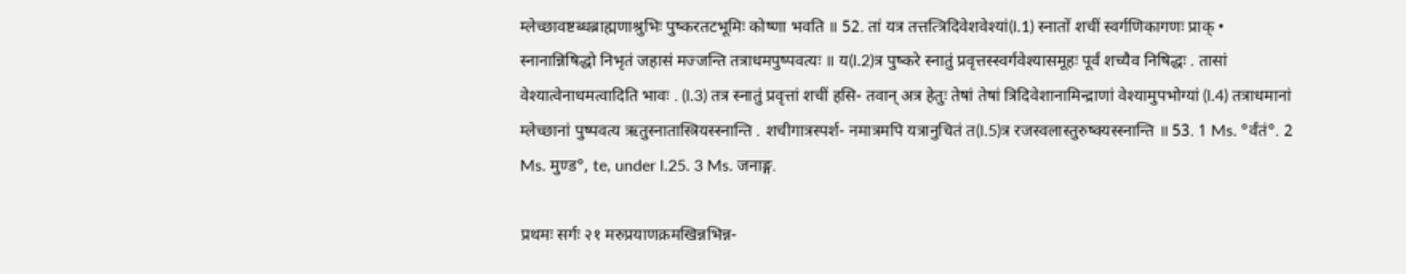म्लेच्छावष्टब्धब्राह्मणाश्रुभिः पुष्करतटभूमिः कोष्णा भवति ॥ 52. तां यत्र तत्तत्त्रिदिवेशवेश्यां(l.1) स्नातों शचीं स्वर्गणिकागणः प्राक् • स्नानान्निषिद्धो निभृतं जहासं मज्जन्ति तत्राधमपुष्पवत्यः ॥ य(l.2)त्र पुष्करे स्नातुं प्रवृत्तस्स्वर्गवेश्यासमूहः पूर्वं शच्यैव निषिद्धः . तासां वेश्यात्वेनाधमत्वादिति भावः . (l.3) तत्र स्नातुं प्रवृत्तां शचीं हसि- तवान् अत्र हेतुः तेषां तेषां त्रिदिवेशानामिन्द्राणां वेश्यामुपभोग्यां (l.4) तत्राधमानां म्लेच्छानां पुष्पवत्य ऋतुस्नातास्त्रियस्स्नान्ति . शचीगात्रस्पर्श- नमात्रमपि यत्रानुचितं त(l.5)त्र रजस्वलास्तुरुष्क्यस्स्नान्ति ॥ 53. 1 Ms. °र्वंतं°. 2 Ms. मुण्ड°, te, under l.25. 3 Ms. जनाङ्ग.

प्रथमः सर्गः २१ मरुप्रयाणक्रमखिन्नभिन्न-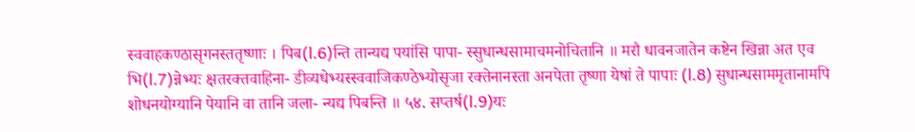स्ववाहकण्ठासृगनस्ततृष्णाः । पिब(l.6)न्ति तान्यद्य पयांसि पापा- स्सुधान्धसामाचमनोचितानि ॥ मरौ धावनजातेन कष्टेन खिन्ना अत एव भि(l.7)न्नेभ्यः क्षतरक्तवाहिना- डीव्यधेभ्यस्स्ववाजिकण्ठेभ्योसृजा रक्तेनानस्ता अनपेता तृष्णा येषां ते पापाः (l.8) सुधान्धसाममृतानामपि शोधनयोग्यानि पेयानि वा तानि जला- न्यद्य पिबन्ति ॥ ५४. सप्तर्ष(l.9)यः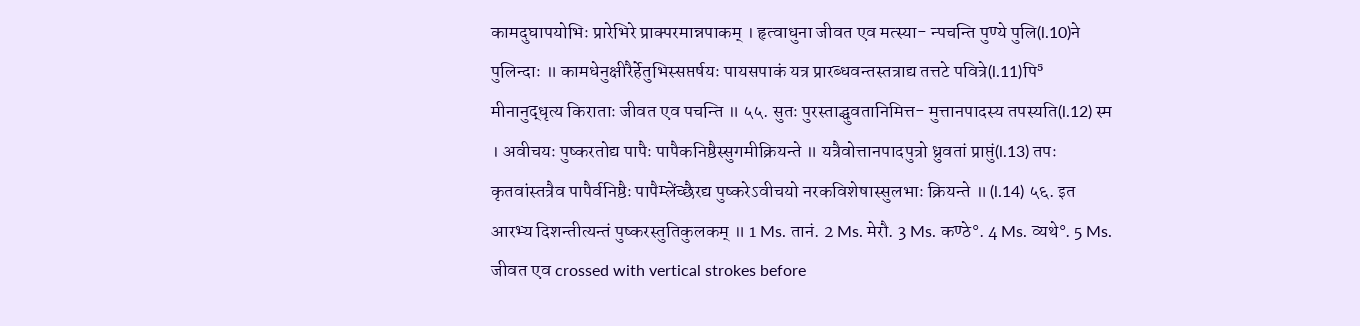कामदुघापयोभिः प्रारेभिरे प्राक्परमान्नपाकम् । हृत्वाधुना जीवत एव मत्स्या- न्पचन्ति पुण्ये पुलि(l.10)ने पुलिन्दाः ॥ कामधेनुक्षीरैर्हेतुभिस्सप्तर्षयः पायसपाकं यत्र प्रारब्धवन्तस्तत्राद्य तत्तटे पवित्रे(l.11)पि⁵ मीनानुद्धृत्य किराताः जीवत एव पचन्ति ॥ ५५. सुतः पुरस्ताद्ध्रुवतानिमित्त- मुत्तानपादस्य तपस्यति(l.12) स्म । अवीचयः पुष्करतोद्य पापैः पापैकनिष्ठैस्सुगमीक्रियन्ते ॥ यत्रैवोत्तानपादपुत्रो ध्रुवतां प्राप्तुं(l.13) तपः कृतवांस्तत्रैव पापैर्वनिष्ठैः पापैम्लेंच्छैरद्य पुष्करेऽवीचयो नरकविशेषास्सुलभाः क्रियन्ते ॥ (l.14) ५६. इत आरभ्य दिशन्तीत्यन्तं पुष्करस्तुतिकुलकम् ॥ 1 Ms. तानं. 2 Ms. मेरौ. 3 Ms. कण्ठे°. 4 Ms. व्यथे°. 5 Ms. जीवत एव crossed with vertical strokes before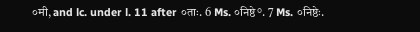०मी, and lc. under l. 11 after ०ताः. 6 Ms. ०निष्ठे°. 7 Ms. ०निष्ठेः.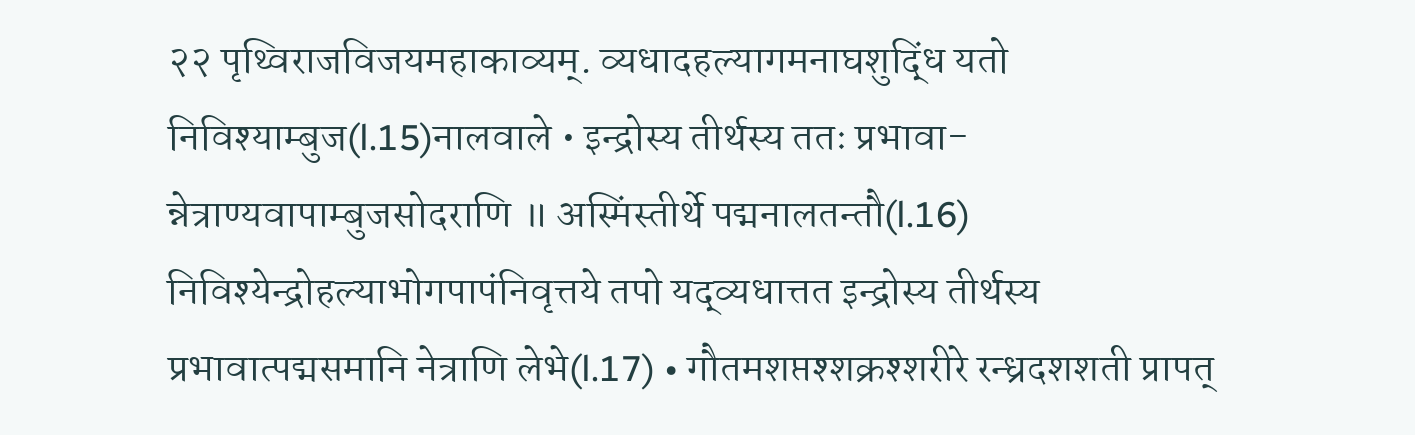२२ पृथ्विराजविजयमहाकाव्यम्. व्यधादहल्यागमनाघशुद्धिं यतो निविश्याम्बुज(l.15)नालवाले • इन्द्रोस्य तीर्थस्य ततः प्रभावा- न्नेत्राण्यवापाम्बुजसोदराणि ॥ अस्मिंस्तीर्थे पद्मनालतन्तौ(l.16) निविश्येन्द्रोहल्याभोगपापंनिवृत्तये तपो यद्व्यधात्तत इन्द्रोस्य तीर्थस्य प्रभावात्पद्मसमानि नेत्राणि लेभे(l.17) • गौतमशप्तश्शक्रश्शरीरे रन्ध्रदशशती प्रापत्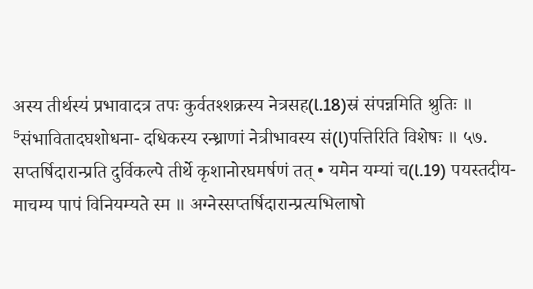अस्य तीर्थस्य॑ प्रभावादत्र तपः कुर्वतश्शक्रस्य नेत्रसह(l.18)स्रं संपन्नमिति श्रुतिः ॥ ⁵संभावितादघशोधना- दधिकस्य रन्ध्राणां नेत्रीभावस्य सं(l)पत्तिरिति विशेषः ॥ ५७. सप्तर्षिदारान्प्रति दुर्विकल्पे तीर्थे कृशानोरघमर्षणं तत् • यमेन यम्यां च(l.19) पयस्तदीय- माचम्य पापं विनियम्‍यते स्म ॥ अग्नेस्सप्तर्षिदारान्प्रत्यभिलाषो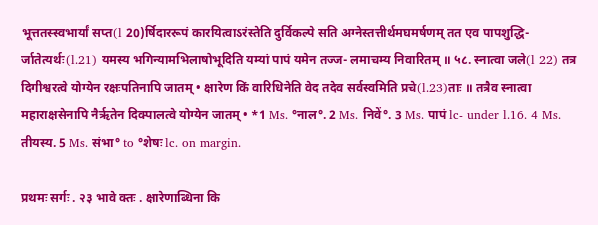भूत्ततस्स्वभार्यां सप्त(l 20)र्षिदाररूपं कारयित्वाऽरंस्तेति दुर्विकल्पे सति अग्नेस्तत्तीर्थमघमर्षणम् तत एव पापशुद्धि- र्जातेत्यर्थः(l.21) यमस्य भगिन्यामभिलाषोभूदिति यम्यां पापं यमेन तज्ज- लमाचम्य निवारितम् ॥ ५८. स्नात्वा जले(l 22) तत्र दिगीश्वरत्वे योग्येन रक्षःपतिनापि जातम् • क्षारेण किं वारिधिनेति वेद तदेव सर्वस्वमिति प्रचे(l.23)ताः ॥ तत्रैव स्नात्वा महाराक्षसेनापि नैर्ऋतेन दिक्पालत्वे योग्येन जातम् • *1 Ms. °नाल°. 2 Ms. निवें°. 3 Ms. पापं lc- under l.16. 4 Ms. तीयस्य. 5 Ms. संभा° to °शेषः lc. on margin.

प्रथमः सर्गः . २३ भावे क्तः . क्षारेणाब्धिना कि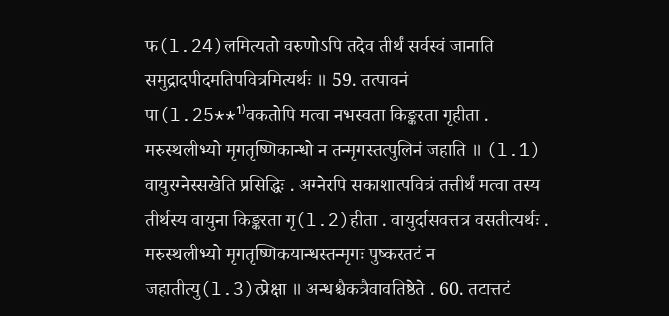फ(l.24)लमित्यतो वरुणोऽपि तदेव तीर्थं सर्वस्वं जानाति समुद्रादपीदमतिपवित्रमित्यर्थः ॥ 59. तत्पावनं पा(l.25**¹⁾वकतोपि मत्वा नभस्वता किङ्करता गृहीता . मरुस्थलीभ्यो मृगतृष्णिकान्धो न तन्मृगस्तत्पुलिनं जहाति ॥ (l.1) वायुरग्नेस्सखेति प्रसिद्धिः . अग्नेरपि सकाशात्पवित्रं तत्तीर्थं मत्वा तस्य तीर्थस्य वायुना किङ्करता गृ(l.2)हीता . वायुर्दासवत्तत्र वसतीत्यर्थः . मरुस्थलीभ्यो मृगतृष्णिकयान्धस्तन्मृगः पुष्करतटं न जहातीत्यु(l.3)त्प्रेक्षा ॥ अन्धश्चैकत्रैवावतिष्ठेते . 60. तटात्तटं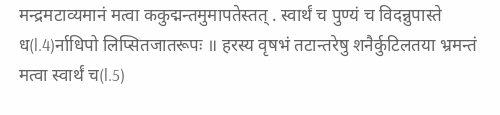मन्द्रमटाव्यमानं मत्वा ककुद्मन्तमुमापतेस्तत् . स्वार्थं च पुण्यं च विदन्नुपास्ते ध(l.4)र्नाधिपो लिप्सितजातरूपः ॥ हरस्य वृषभं तटान्तरेषु शनैर्कुटिलतया भ्रमन्तं मत्वा स्वार्थं च(l.5)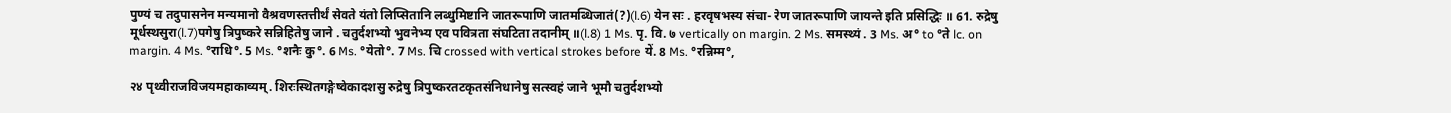पुण्यं च तदुपासनेन मन्यमानो वैश्रवणस्तत्तीर्थं सेवते यंतो लिप्सितानि लब्धुमिष्टानि जातरूपाणि जातमब्धिजातं(?)(l.6) येन सः . हरवृषभस्य संचा- रेण जातरूपाणि जायन्ते इति प्रसिद्धिः ॥ 61. रुद्रेषु मूर्धस्थसुरा(l.7)पगेषु त्रिपुष्करे सन्निहितेषु जाने . चतुर्दशभ्यो भुवनेभ्य एव पवित्रता संघटिता तदानीम् ॥(l.8) 1 Ms. पृ. वि. ७ vertically on margin. 2 Ms. समस्थ्यं . 3 Ms. अ° to °ते lc. on margin. 4 Ms. °राधि°. 5 Ms. °शनैः कु°. 6 Ms. °येतो°. 7 Ms. चि crossed with vertical strokes before यें. 8 Ms. °रन्निम्म°,

२४ पृथ्वीराजविजयमहाकाव्यम्. शिरःस्थितगङ्गेष्वेकादशसु रुद्रेषु त्रिपुष्करतटकृतसंनिधानेषु सत्स्वहं जाने भूमौ चतुर्दशभ्यो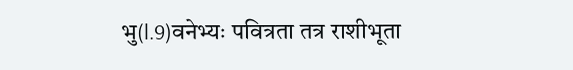भु(l.9)वनेभ्यः पवित्रता तत्र राशीभूता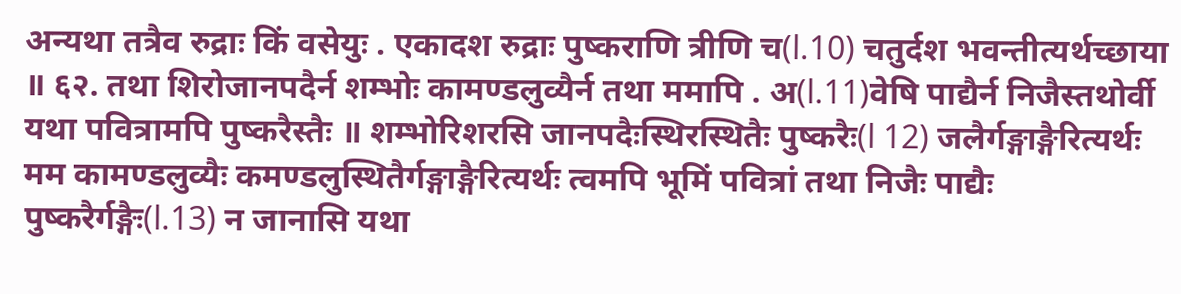अन्यथा तत्रैव रुद्राः किं वसेयुः . एकादश रुद्राः पुष्कराणि त्रीणि च(l.10) चतुर्दश भवन्तीत्यर्थच्छाया ॥ ६२. तथा शिरोजानपदैर्न शम्भोः कामण्डलुव्यैर्न तथा ममापि . अ(l.11)वेषि पाद्यैर्न निजैस्तथोर्वी यथा पवित्रामपि पुष्करैस्तैः ॥ शम्भोरिशरसि जानपदैःस्थिरस्थितैः पुष्करैः(l 12) जलैर्गङ्गाङ्गैरित्यर्थः मम कामण्डलुव्यैः कमण्डलुस्थितैर्गङ्गाङ्गैरित्यर्थः त्वमपि भूमिं पवित्रां तथा निजैः पाद्यैः पुष्करैर्गङ्गैः(l.13) न जानासि यथा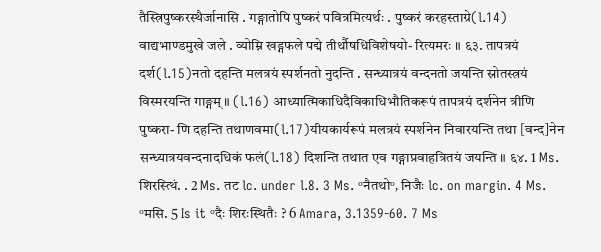तैस्त्रिपुष्करस्थैर्जानासि . गङ्गातोपि पुष्करं पवित्रमित्यर्थः . पुष्करं करहस्ताग्रे(l.14) वाद्यभाण्डमुखे जले . व्योम्नि खड्गफले पद्मे तीर्थौषधिविशेषयो- रित्यमरः ॥ ६३. तापत्रयं दर्श(l.15)नतो दहन्ति मलत्रयं स्पर्शनतो नुदन्ति . सन्ध्यात्रयं वन्दनतो जयन्ति स्रोतस्त्रयं विस्मरयन्ति गाङ्गम् ॥ (l.16) आध्यात्मिकाधिदैविकाधिभौतिकरूपं तापत्रयं दर्शनेन त्रीणि पुष्करा- णि दहन्ति तथाणवमा(l.17)यीयकार्यरूपं मलत्रयं स्पर्शनेन निवारयन्ति तथा [वन्द]नेन सन्ध्यात्रयवन्दनादधिकं फलं(l.18) दिशन्ति तथात एव गङ्गाप्रवाहत्रितयं जयन्ति ॥ ६४. 1 Ms. शिरस्त्थिं. . 2 Ms. तट lc. under l.8. 3 Ms. ᵒनैतथोᵒ, निजैः lc. on margin. 4 Ms. ᵒमसि. 5 Is it ᵒदैः शिरःस्थितैः ? 6 Amara, 3.1359-60. 7 Ms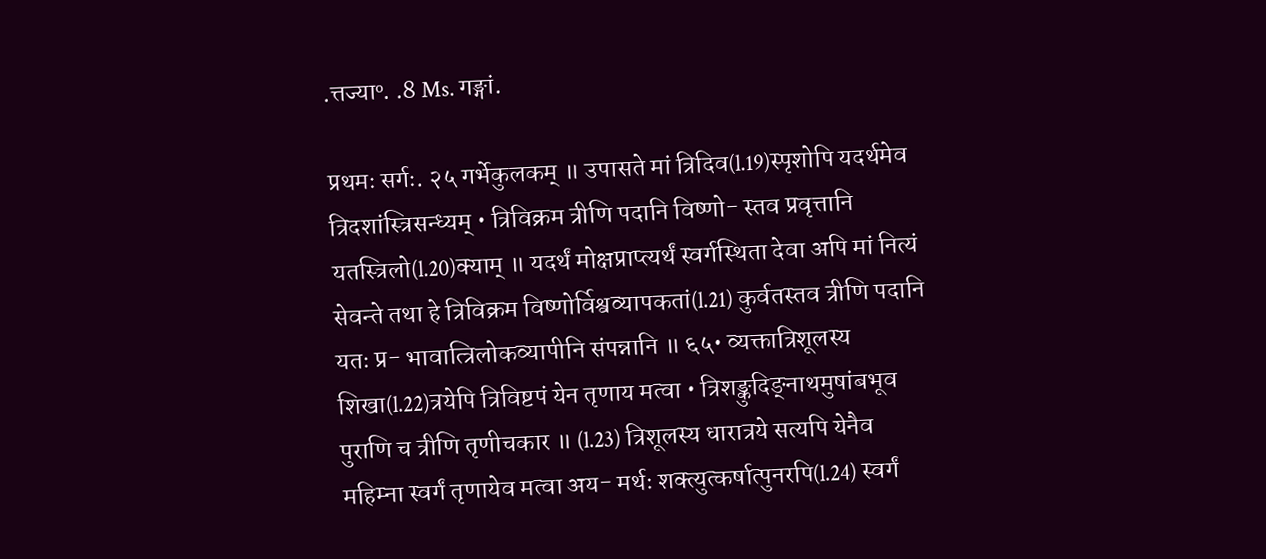.त्तज्याᵒ. .8 Ms. गङ्गां.

प्रथमः सर्गः. २५ गर्भेकुलकम् ॥ उपासते मां त्रिदिव(l.19)स्पृशोपि यदर्थमेव त्रिदशांस्त्रिसन्ध्यम् • त्रिविक्रम त्रीणि पदानि विष्णो- स्तव प्रवृत्तानि यतस्त्रिलो(l.20)क्याम् ॥ यदर्थं मोक्षप्राप्त्यर्थं स्वर्गस्थिता देवा अपि मां नित्यं सेवन्ते तथा हे त्रिविक्रम विष्णोर्विश्वव्यापकतां(l.21) कुर्वतस्तव त्रीणि पदानि यतः प्र- भावात्त्रिलोकव्यापीनि संपन्नानि ॥ ६५• व्यक्तात्रिशूलस्य शिखा(l.22)त्रयेपि त्रिविष्टपं येन तृणाय मत्वा • त्रिशङ्कुदिङ्नाथमुषांबभूव पुराणि च त्रीणि तृणीचकार ॥ (l.23) त्रिशूलस्य धारात्रये सत्यपि येनैव महिम्ना स्वर्गं तृणायेव मत्वा अय- मर्थः शक्त्युत्कर्षात्पुनरपि(l.24) स्वर्गं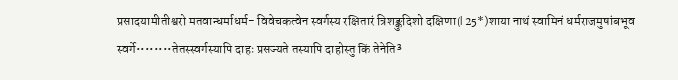प्रसादयामीतीश्वरो मतवान्धर्माधर्म- विवेचकत्वेन स्वर्गस्य रक्षितारं त्रिशङ्कुदिशो दक्षिणा(l 25*)शाया नाथं स्वामिनं धर्मराजमुषांबभूव स्वर्गे••••••••तेतस्स्वर्गस्यापि दाहः प्रसज्यते तस्यापि दाहोस्तु किं तेनेति³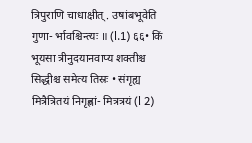त्रिपुराणि चाधाक्षीत् . उषांबभूवेति गुणा- र्भावश्चिन्त्यः ॥ (l.1) ६६• किं भूयसा त्रीनुदयानवाप्य शक्तीश्च सिद्धीश्च समेत्य तिस्रः • संगृह्य मित्रैत्रितयं निगृह्णां- मित्रत्रयं (l 2)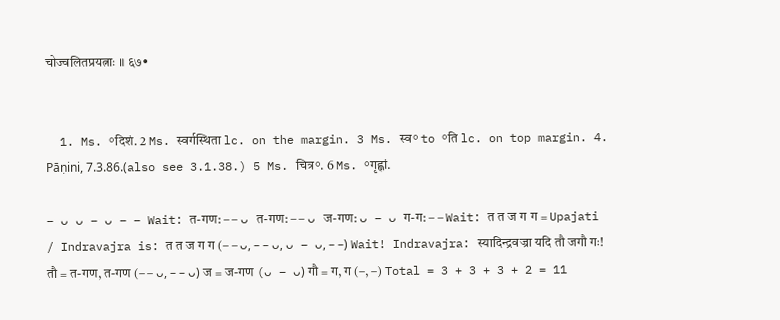चोज्वलितप्रयत्नाः ॥ ६७•


  1. Ms. °दिशं. 2 Ms. स्वर्गस्थिता lc. on the margin. 3 Ms. स्व° to °ति lc. on top margin. 4. Pāṇini, 7.3.86.(also see 3.1.38.) 5 Ms. चित्र°. 6 Ms. °गृह्णां.

– ᴗ ᴗ – ᴗ – – Wait: त-गण: – – ᴗ त-गण: – – ᴗ ज-गण: ᴗ – ᴗ ग-ग: – – Wait: त त ज ग ग = Upajati / Indravajra is: त त ज ग ग (– – ᴗ, – – ᴗ, ᴗ – ᴗ, – –) Wait! Indravajra: स्यादिन्द्रवज्रा यदि तौ जगौ गः! तौ = त-गण, त-गण (– – ᴗ, – – ᴗ) ज = ज-गण (ᴗ – ᴗ) गौ = ग, ग (–, –) Total = 3 + 3 + 3 + 2 = 11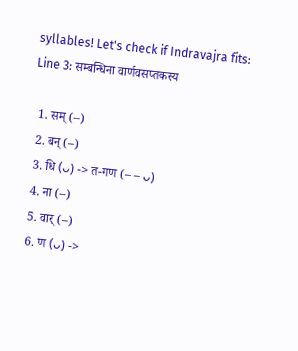syllables! Let's check if Indravajra fits: Line 3: सम्बन्धिना वार्णवसप्तकस्य

  1. सम् (–)
  2. बन् (–)
  3. धि (ᴗ) -> त-गण (– – ᴗ)
  4. ना (–)
  5. वार् (–)
  6. ण (ᴗ) ->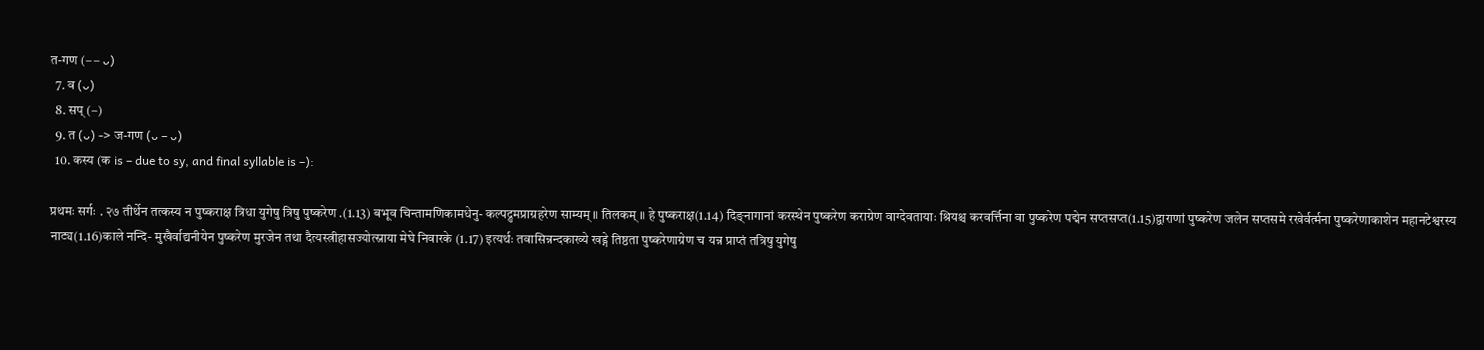त-गण (– – ᴗ)
  7. व (ᴗ)
  8. सप् (–)
  9. त (ᴗ) -> ज-गण (ᴗ – ᴗ)
  10. कस्य (क is – due to sy, and final syllable is –):

प्रथमः सर्गः . २७ तीर्थेन तत्कस्य न पुष्कराक्ष त्रिधा युगेषु त्रिषु पुष्करेण .(1.13) बभूव चिन्तामणिकामधेनु- कल्पद्रुमप्राग्रहरेण साम्यम् ॥ तिलकम् ॥ हे पुष्कराक्ष(1.14) दिङ्नागानां करस्थेन पुष्करेण कराग्रेण वाग्देवतायाः श्रियश्च करवर्त्तिना वा पुष्करेण पद्मेन सप्तसप्त(1.15)द्वाराणां पुष्करेण जलेन सप्तसमे रखेर्वर्त्मना पुष्करेणाकाशेन महानटेश्वरस्य नाट्य(1.16)काले नन्दि- मुखैर्वाद्यनीयेन पुष्करेण मुरजेन तथा दैत्यस्त्रीहासज्योत्स्नाया मेघे निवारके (1.17) इत्यर्थः तवासिन्नन्दकाख्ये खड्गे तिष्ठता पुष्करेणाग्रेण च यन्न प्राप्तं तत्रिषु युगेषु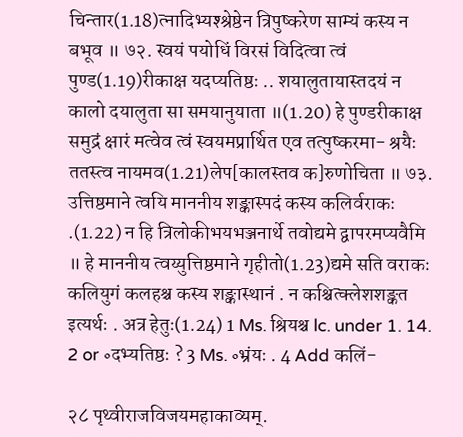चिन्तार(1.18)त्नादिभ्यश्श्रेष्ठेन त्रिपुष्करेण साम्यं कस्य न बभूव ॥ ७२. स्वयं पयोधिं विरसं विदित्वा त्वं पुण्ड(1.19)रीकाक्ष यदप्यतिष्ठः .. शयालुतायास्तदयं न कालो दयालुता सा समयानुयाता ॥(1.20) हे पुण्डरीकाक्ष समुद्रं क्षारं मत्वेव त्वं स्वयमप्रार्थित एव तत्पुष्करमा- श्रयैः ततस्त्व नायमव(1.21)लेप[कालस्तव क]रुणोचिता ॥ ७३. उत्तिष्ठमाने त्वयि माननीय शङ्कास्पदं कस्य कलिर्वराकः .(1.22) न हि त्रिलोकीभयभञ्जनार्थे तवोद्यमे द्वापरमप्यवैमि ॥ हे माननीय त्वय्युत्तिष्ठमाने गृहीतो(1.23)द्यमे सति वराकः कलियुगं कलहश्च कस्य शङ्कास्थानं . न कश्चित्क्लेशशङ्कत इत्यर्थः . अत्र हेतुः(1.24) 1 Ms. श्रियश्च lc. under 1. 14. 2 or ॰दभ्यतिष्ठः ? 3 Ms. ॰भ्रंयः . 4 Add कलिं-

२८ पृथ्वीराजविजयमहाकाव्यम्.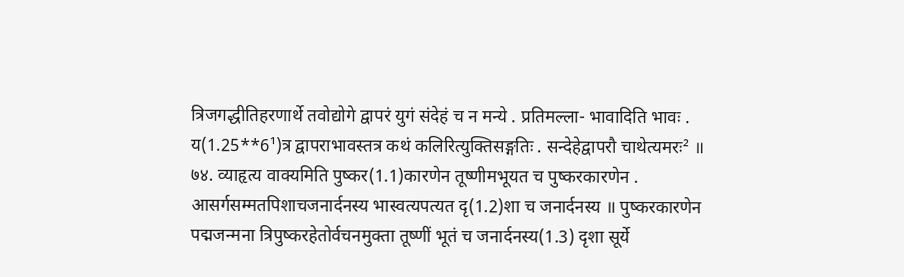त्रिजगद्धीतिहरणार्थे तवोद्योगे द्वापरं युगं संदेहं च न मन्ये . प्रतिमल्ला- भावादिति भावः . य(1.25**6¹)त्र द्वापराभावस्तत्र कथं कलिरित्युक्तिसङ्गतिः . सन्देहेद्वापरौ चाथेत्यमरः² ॥ ७४. व्याहृत्य वाक्यमिति पुष्कर(1.1)कारणेन तूष्णीमभूयत च पुष्करकारणेन . आसर्गसम्मतपिशाचजनार्दनस्य भास्वत्यपत्यत दृ(1.2)शा च जनार्दनस्य ॥ पुष्करकारणेन पद्मजन्मना त्रिपुष्करहेतोर्वचनमुक्ता तूष्णीं भूतं च जनार्दनस्य(1.3) दृशा सूर्ये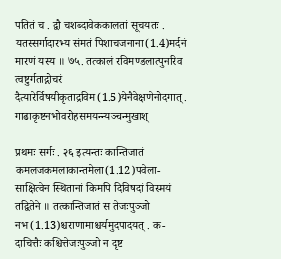पतितं च . द्वौ चशब्दावेककालतां सूचयतः . यतस्सर्गादारभ्य संमतं पिशाचजनाना(1.4)मर्दनं मारणं यस्य ॥ ७५. तत्कालं रविमण्डलात्पुनरिव त्वष्टुर्गताद्गोचरं दैत्यारेर्विषयीकृताद्रविम(1.5)येनैवेक्षणेनोदगात् . गाढाकृष्टनभोवरोहसमयन्न्यञ्चन्मुखाश्

प्रथमः सर्गः . २६ इत्यन्तः कान्तिजातं कमलजकमलाकान्तमेला(1.12)पवेला- साक्षित्वेन स्थितानां किमपि दिविषदां विस्मयं तद्वितेने ॥ तत्कान्तिजातं स तेजःपुञ्जो नभ(1.13)श्चराणामाश्चर्यमुदपादयत् . क- दाचित्तैः कश्चित्तेजःपुञ्जो न दृष्ट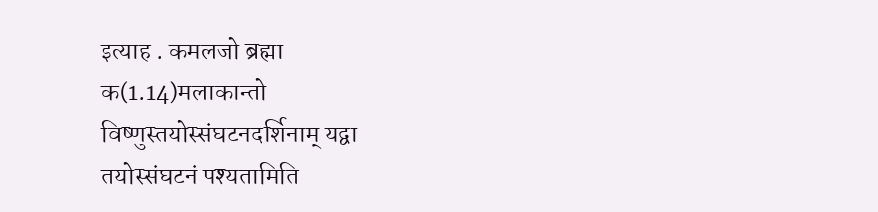इत्याह . कमलजो ब्रह्मा क(1.14)मलाकान्तो विष्णुस्तयोस्संघटनदर्शिनाम् यद्वा तयोस्संघटनं पश्यतामिति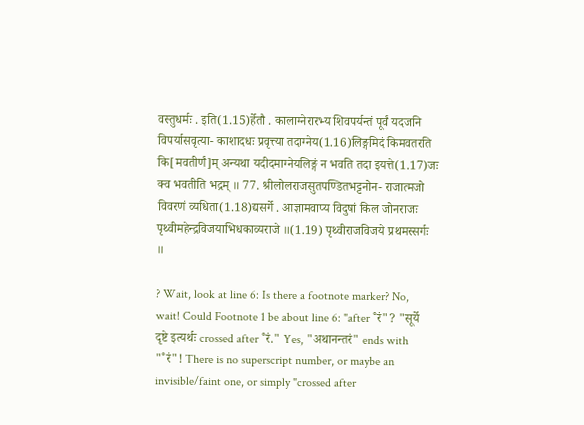वस्तुधर्मः . इति(1.15)र्हेतौ . कालाग्नेरारभ्य शिवपर्यन्तं पूर्वं यदजनि विपर्यासवृत्या- काशादधः प्रवृत्त्या तदाग्नेय(1.16)लिङ्गमिदं किमवतरति कि[मवतीर्णं]म् अन्यथा यदीदमाग्नेयलिङ्गं न भवति तदा इयत्ते(1.17)जः क्व भवतीति भद्रम् ॥ 77. श्रीलोलराजसुतपण्डितभट्टनोन- राजात्मजो विवरणं व्यधिता(1.18)द्यसर्गे . आज्ञामवाप्य विदुषां किल जोनराजः पृथ्वीमहेन्द्रविजयाभिधकाव्यराजे ॥(1.19) पृथ्वीराजविजये प्रथमस्सर्गः ॥

? Wait, look at line 6: Is there a footnote marker? No, wait! Could Footnote 1 be about line 6: "after ˚रं"? "सूर्ये दृष्टे इत्यर्थः crossed after ˚रं." Yes, "अथानन्तरं" ends with "˚रं"! There is no superscript number, or maybe an invisible/faint one, or simply "crossed after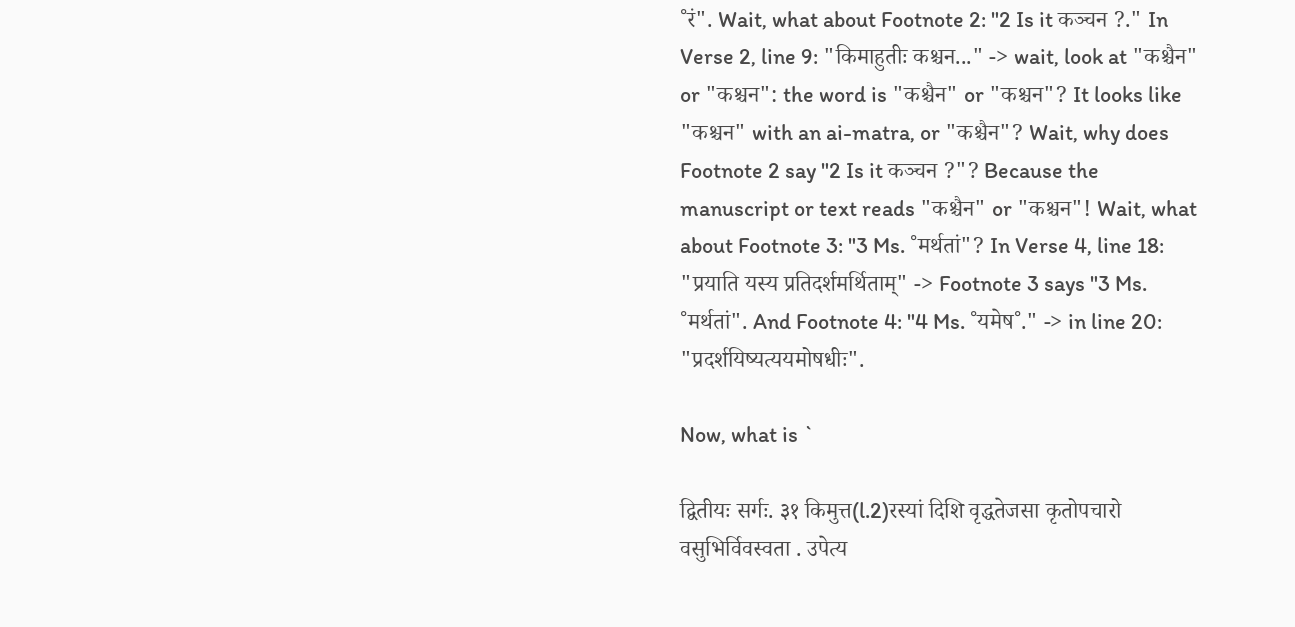˚रं". Wait, what about Footnote 2: "2 Is it कञ्चन ?." In Verse 2, line 9: "किमाहुतीः कश्चन..." -> wait, look at "कश्चैन" or "कश्चन": the word is "कश्चैन" or "कश्चन"? It looks like "कश्चन" with an ai-matra, or "कश्चैन"? Wait, why does Footnote 2 say "2 Is it कञ्चन ?"? Because the manuscript or text reads "कश्चैन" or "कश्चन"! Wait, what about Footnote 3: "3 Ms. ˚मर्थतां"? In Verse 4, line 18: "प्रयाति यस्य प्रतिदर्शमर्थिताम्" -> Footnote 3 says "3 Ms. ˚मर्थतां". And Footnote 4: "4 Ms. ˚यमेष˚." -> in line 20: "प्रदर्शयिष्यत्ययमोषधीः".

Now, what is `

द्वितीयः सर्गः. ३१ किमुत्त(l.2)रस्यां दिशि वृद्धतेजसा कृतोपचारो वसुभिर्विवस्वता . उपेत्य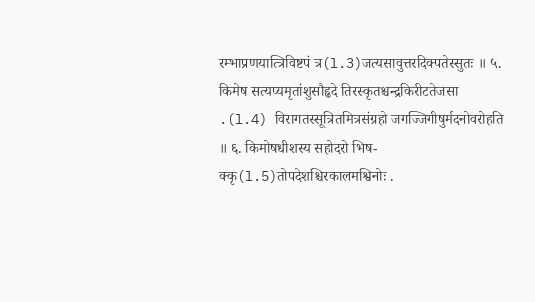रम्भाप्रणयात्त्रिविष्टपं त्र(l.3)जत्यसावुत्तरदिक्पतेस्सुतः ॥ ५. किमेष सत्यप्यमृतांशुसौहृदे तिरस्कृतश्चन्द्रकिरीटतेजसा .(l.4) विरागतस्सूत्रितमित्रसंग्रहो जगज्जिगीषुर्मदनोवरोहति ॥ ६. किमोषधीशस्य सहोदरो भिष- क्कृ(l.5)तोपदेशश्चिरकालमश्विनोः .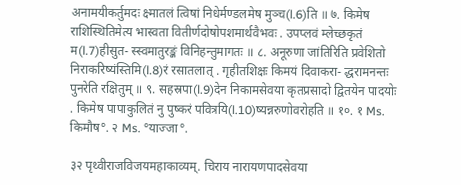अनामयीकर्तुमदः क्ष्मातलं त्विषां निधेर्मण्डलमेष मुञ्च(l.6)ति ॥ ७. किमेष राशिस्थितिमेत्य भास्वता वितीर्णदोषोपशमार्थवैभवः . उपप्लवं म्लेच्छकृतं म(l.7)हीसुत- स्स्वमातुरङ्कं विनिहन्तुमागतः ॥ ८. अनूरुणा जांतिरिति प्रवेशितो निराकरिष्यंस्तिमि(l.8)रं रसातलात् . गृहीतशिक्षः किमयं दिवाकरा- द्धरामनन्तः पुनरेति रक्षितुम् ॥ ९. सहस्रपा(l.9)देन निकामसेवया कृतप्रसादो द्वितयेन पादयोः . किमेष पापाकुलितं नु पुष्करं पवित्रयि(l.10)ष्यन्नरुणोवरोहति ॥ १०. १ Ms. किमौष°. २ Ms. °याज्जा°.

३२ पृथ्वीराजविजयमहाकाव्यम्. चिराय नारायणपादसेवया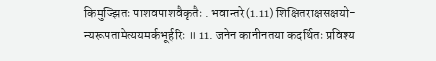किमुज्झितः पाशवपाशवैकृतैः . भवान्तरे(1.11) शिक्षितराक्षसक्षयो- न्यरूपतामेत्ययमर्कभूर्हरिः ॥ 11. जनेन कानीनतया कदर्थितः प्रविश्य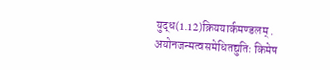युद्ध(1.12)क्रिययार्कमण्डलम् . अयोनजन्मत्वसमेधितद्युतिः किमेष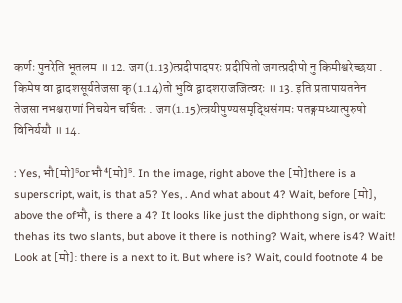कर्णः पुनरेति भूतलम ॥ 12. जग(1.13)त्प्रदीपादपरः प्रदीपितो जगत्प्रदीपो नु किमीश्वरेच्छया . किमेष वा द्वादशसूर्यतेजसा कृ(1.14)तो भुवि द्वादशराजजित्वरः ॥ 13. इति प्रतापायतनेन तेजसा नभश्चराणां निचयेन चर्चितः . जग(1.15)त्त्रयीपुण्यसमृद्धिसंगमः पतङ्गमध्यात्पुरुषो विनिर्ययौ ॥ 14.

: Yes, भौ[मो]⁵orभौ⁴[मो]⁵. In the image, right above the [मो]there is a superscript, wait, is that a5? Yes, . And what about 4? Wait, before [मो], above the ofभौ, is there a 4? It looks like just the diphthong sign, or wait: thehas its two slants, but above it there is nothing? Wait, where is4? Wait! Look at [मो]: there is a next to it. But where is? Wait, could footnote 4 be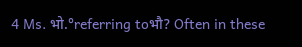4 Ms. भो.°referring toभौ? Often in these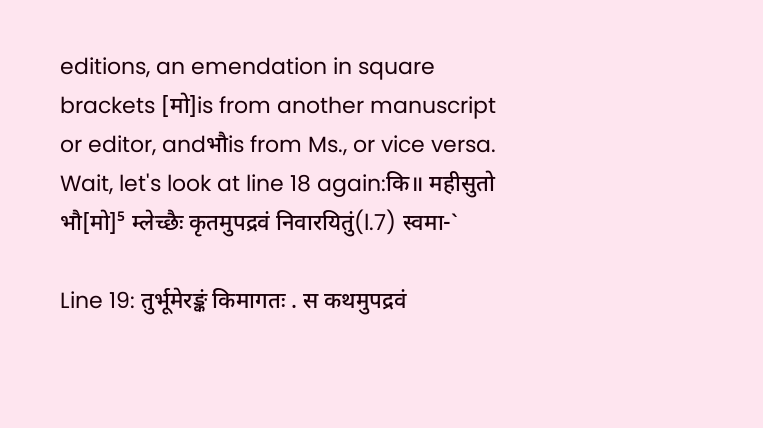editions, an emendation in square brackets [मो]is from another manuscript or editor, andभौis from Ms., or vice versa. Wait, let's look at line 18 again:कि॥ महीसुतो भौ[मो]⁵ म्लेच्छैः कृतमुपद्रवं निवारयितुं(l.7) स्वमा-`

Line 19: तुर्भूमेरङ्कं किमागतः . स कथमुपद्रवं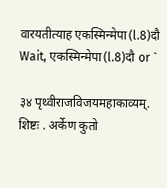वारयतीत्याह एकस्मिन्मेपा(l.8)दौ Wait, एकस्मिन्मेपा(l.8)दौ or `

३४ पृथ्वीराजविजयमहाकाव्यम्. शिष्टः . अर्केण कुतो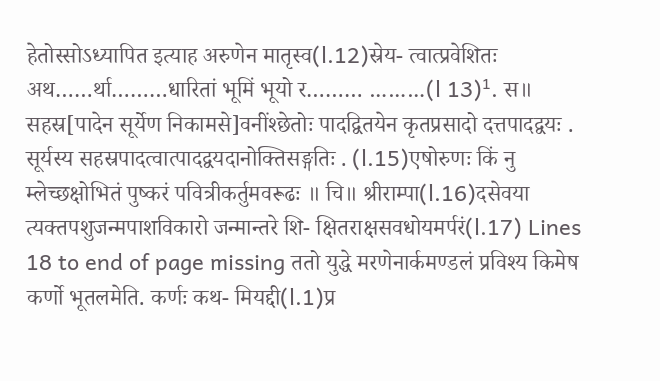हेतोस्सोऽध्यापित इत्याह अरुणेन मातृस्व(l.12)स्रेय- त्वात्प्रवेशितः अथ……र्था………धारितां भूमिं भूयो र……… ………(l 13)¹. स॥ सहस्र[पादेन सूर्येण निकामसे]वनींश्छेतोः पादद्वितयेन कृतप्रसादो दत्तपादद्वयः . सूर्यस्य सहस्रपादत्वात्पादद्वयदानोक्तिसङ्गतिः . (l.15)एषोरुणः किं नु म्लेच्छक्षोभितं पुष्करं पवित्रीकर्तुमवरूढः ॥ चि॥ श्रीराम्पा(l.16)दसेवया त्यक्तपशुजन्मपाशविकारो जन्मान्तरे शि- क्षितराक्षसवधोयमर्परं(l.17) Lines 18 to end of page missing ततो युद्धे मरणेनार्कमण्डलं प्रविश्य किमेष कर्णो भूतलमेति. कर्णः कथ- मियद्दी(l.1)प्र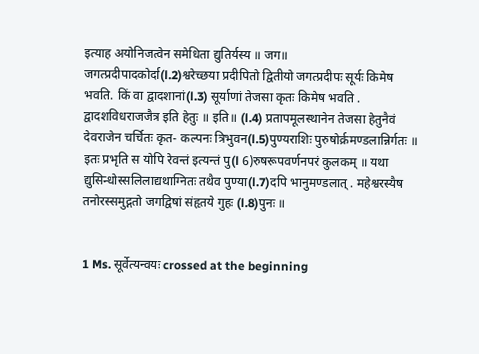इत्याह अयोनिजत्वेन समेधिता द्युतिर्यस्य ॥ जग॥ जगत्प्रदीपादकोर्दा(l.2)श्वरेच्छया प्रदीपितो द्वितीयो जगत्प्रदीपः सूर्यः किमेष भवति. किं वा द्वादशानां(l.3) सूर्याणां तेजसा कृतः किमेष भवति . द्वादशविधराजजैत्र इति हेतुः ॥ इति॥ (l.4) प्रतापमूलस्थानेन तेजसा हेतुनैवं देवराजेन चर्चितः कृत- कल्पनः त्रिभुवन(l.5)पुण्यराशिः पुरुषोर्क्रमण्डलान्निर्गतः ॥ इतः प्रभृति स योपि रेवन्तं इत्यन्तं पु(l 6)रुषरूपवर्णनपरं कुलकम् ॥ यथा द्युसिन्धोस्सलिलाद्यथाग्नितः तथैव पुण्या(l.7)दपि भानुमण्डलात् . महेश्वरस्यैष तनोरस्समुद्गतो जगद्विषां संहृतये गुहः (l.8)पुनः ॥


1 Ms. सूर्वेत्यन्वयः crossed at the beginning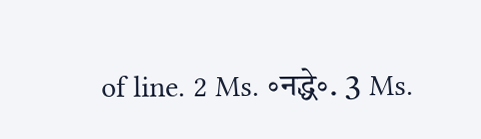of line. 2 Ms. ॰नद्धे॰. 3 Ms.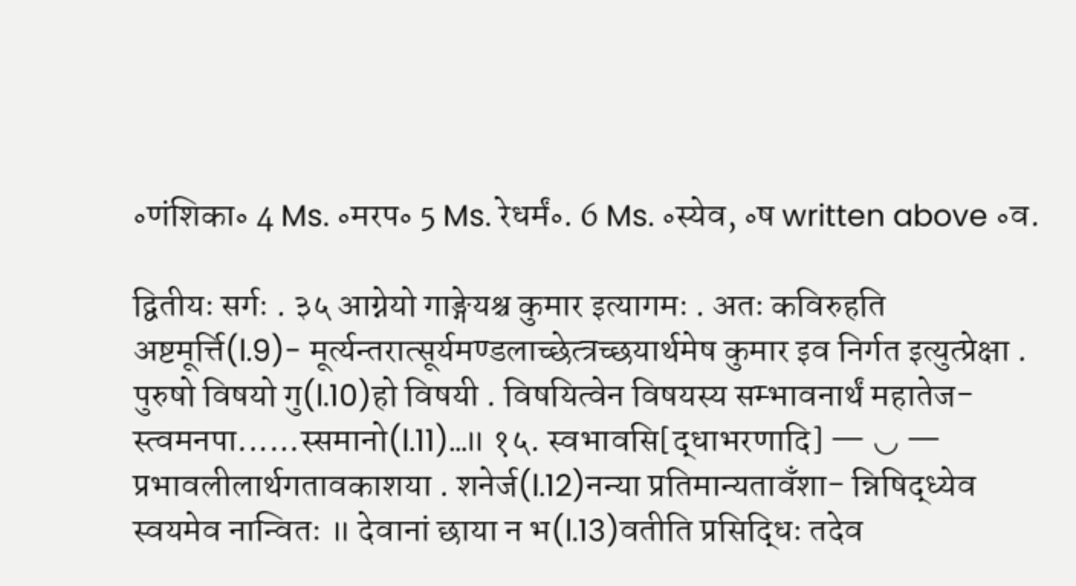॰णंशिका॰ 4 Ms. ॰मरप॰ 5 Ms. रेधर्मं॰. 6 Ms. ॰स्येव, ॰ष written above ॰व.

द्वितीयः सर्गः . ३५ आग्नेयो गाङ्गेयश्च कुमार इत्यागमः . अतः कविरुहति अष्टमूर्त्ति(l.9)- मूर्त्यन्तरात्सूर्यमण्डलाच्छेत्त्रच्छयार्थमेष कुमार इव निर्गत इत्युत्प्रेक्षा . पुरुषो विषयो गु(l.10)हो विषयी . विषयित्वेन विषयस्य सम्भावनार्थं महातेज- स्त्वमनपा......स्समानो(l.11)...॥ १५. स्वभावसि[द्धाभरणादि] — ◡ — प्रभावलीलार्थगतावकाशया . शनेर्ज(l.12)नन्या प्रतिमान्यतावँशा- न्निषिद्ध्येव स्वयमेव नान्वितः ॥ देवानां छाया न भ(l.13)वतीति प्रसिद्धिः तदेव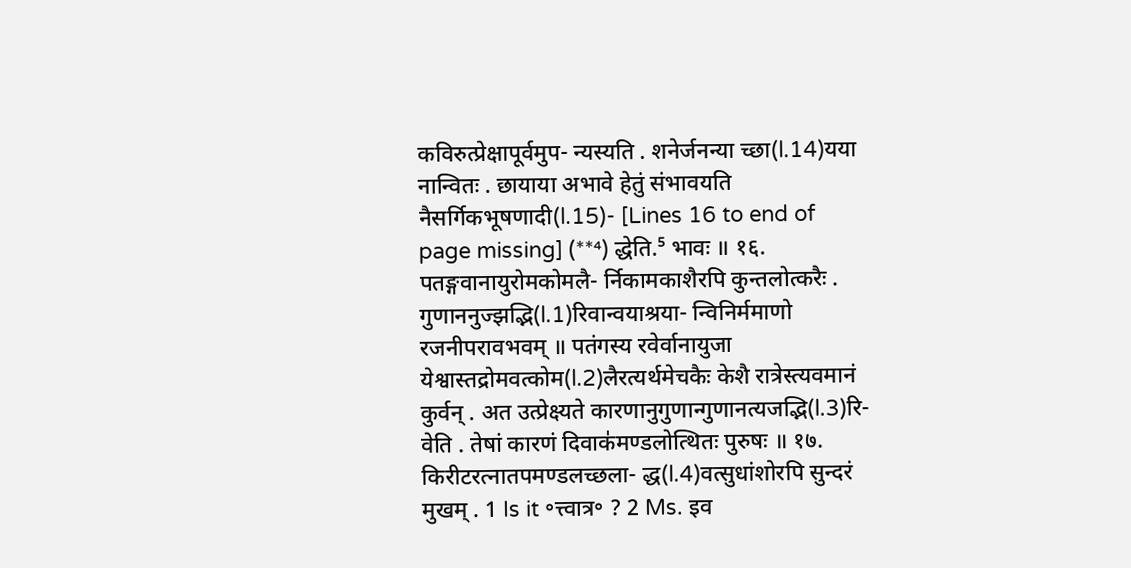कविरुत्प्रेक्षापूर्वमुप- न्यस्यति . शनेर्जनन्या च्छा(l.14)यया नान्वितः . छायाया अभावे हेतुं संभावयति नैसर्गिकभूषणादी(l.15)- [Lines 16 to end of page missing] (**⁴) द्धेति.⁵ भावः ॥ १६. पतङ्गवानायुरोमकोमलै- र्निकामकाशैरपि कुन्तलोत्करैः . गुणाननुज्झद्भि(l.1)रिवान्वयाश्रया- न्विनिर्ममाणो रजनीपरावभवम् ॥ पतंगस्य रवेर्वानायुजा येश्वास्तद्रोमवत्कोम(l.2)लैरत्यर्थमेचकैः केशै रात्रेस्त्यवमानं कुर्वन् . अत उत्प्रेक्ष्यते कारणानुगुणान्गुणानत्यजद्भि(l.3)रि- वेति . तेषां कारणं दिवाक॑मण्डलोत्थितः पुरुषः ॥ १७. किरीटरत्नातपमण्डलच्छला- द्ध(l.4)वत्सुधांशोरपि सुन्दरं मुखम् . 1 Is it ॰त्त्वात्र॰ ? 2 Ms. इव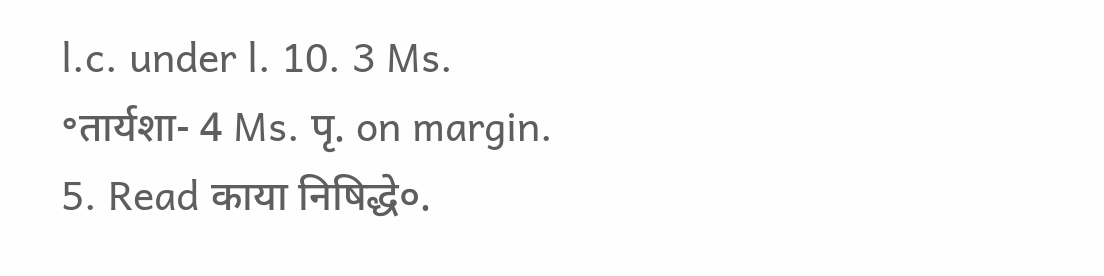l.c. under l. 10. 3 Ms. ॰तार्यशा- 4 Ms. पृ. on margin. 5. Read काया निषिद्धे०.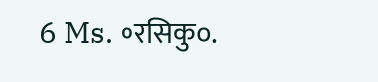6 Ms. ॰रसिकु०.